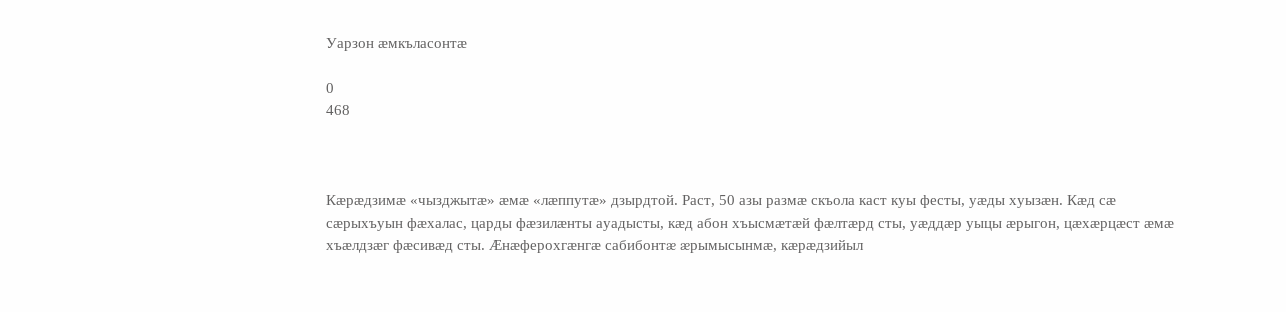Уарзон æмкъласонтæ

0
468



Кæрæдзимæ «чызджытæ» æмæ «лæппутæ» дзырдтой. Раст, 50 азы размæ скъола каст куы фесты, уæды хуызæн. Кæд сæ сæрыхъуын фæхалас, царды фæзилæнты ауадысты, кæд абон хъысмæтæй фæлтæрд сты, уæддæр уыцы æрыгон, цæхæрцæст æмæ хъæлдзæг фæсивæд сты. Æнæферохгæнгæ сабибонтæ æрымысынмæ, кæрæдзийыл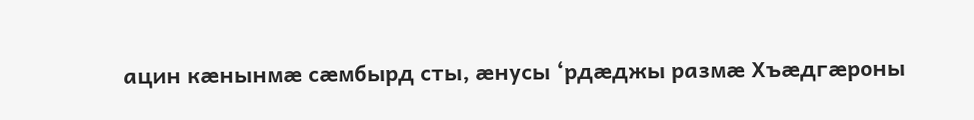ацин кæнынмæ сæмбырд сты, æнусы ‘рдæджы размæ Хъæдгæроны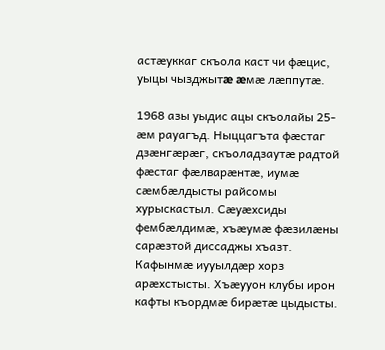астæуккаг скъола каст чи фæцис, уыцы чызджытæ æмæ лæппутæ.

1968 азы уыдис ацы скъолайы 25-æм рауагъд. Ныццагъта фæстаг дзæнгæрæг, скъоладзаутæ радтой фæстаг фæлварæнтæ, иумæ сæмбæлдысты райсомы хурыскастыл. Сæуæхсиды фембæлдимæ, хъæумæ фæзилæны сарæзтой диссаджы хъазт. Кафынмæ иууылдæр хорз арæхстысты. Хъæууон клубы ирон кафты къордмæ бирæтæ цыдысты.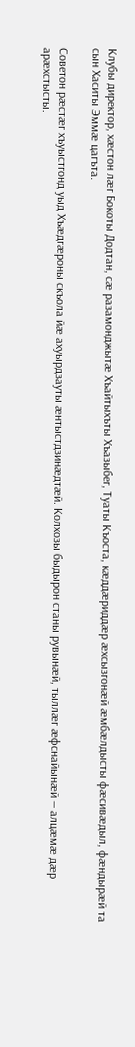Клубы директор, хæстон лæг Бокоты Додтан, сæ разамонджытæ Хъайтыхъты Хъазыбег, Туаты Къоста, кæддæриддæр æхсызгонæй æмбæлдысты фæсивæдыл, фæндырæй та сын Хаситы Эммæ цагъта.

Советон рæстæг хъуыстгонд уыд Хъæдгæроны скъола йæ ахуырдзауты æнтыстдзинæдтæй. Колхозы быдырон станы рувынæй, тыллæг æфснайынæй — алцæмæ дæр арæхстысты.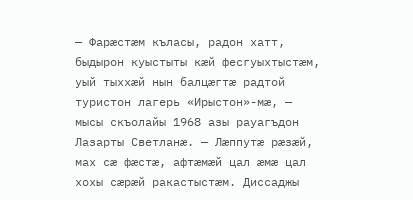— Фарæстæм къласы, радон хатт, быдырон куыстыты кæй фесгуыхтыстæм, уый тыххæй нын балцæгтæ радтой туристон лагерь «Ирыстон»-мæ, — мысы скъолайы 1968 азы рауагъдон Лазарты Светланæ. — Лæппутæ рæзæй, мах сæ фæстæ, афтæмæй цал æмæ цал хохы сæрæй ракастыстæм. Диссаджы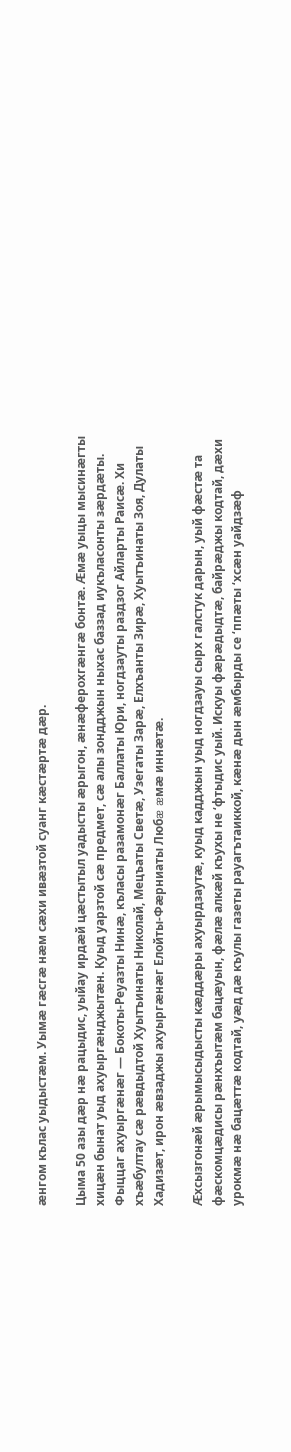æнгом кълас уыдыстæм. Уымæ гæсгæ нæм сæхи ивæзтой суанг кæстæртæ дæр.

Цыма 50 азы дæр нæ рацыдис, уыйау ирдæй цæстытыл уадысты æрыгон, æнæферохгæнгæ бонтæ. Æмæ уыцы мысинæгты хицæн бынат уыд ахуыргæнджытæн. Куыд уарзтой сæ предмет, сæ алы зондджын ныхас баззад иукъласонты зæрдæты. Фыццаг ахуыргæнæг — Бокоты-Реуазты Нинæ, къласы разамонæг Баллаты Юри, ногдзауты раздзог Айларты Раисæ. Хи хъæбултау сæ рæвдыдтой Хуытъинаты Николай, Мецъаты Светæ, Узегаты Зарæ, Елхъанты Зирæ, Хуытъинаты Зоя, Дулаты Хадизæт, ирон æвзаджы ахуыргæнæг Елойты-Фæрниаты Любæ æмæ иннæтæ.

Æхсызгонæй æрымысыдысты кæддæры ахуырдзаутæ, куыд кадджын уыд ногдзауы сырх галстук дарын, уый фæстæ та фæскомцæдисы рæнхъытæм бацæуын, фæлæ алкæй къухы не ‘фтыдис уый. Искуы фæрæдыдтæ, байрæджы кодтай, дæхи урокмæ нæ бацæттæ кодтай, уæд дæ къулы газеты рауагътаиккой, кæнæ дын æмбырды се ‘ппæты ‘хсæн уайдзæф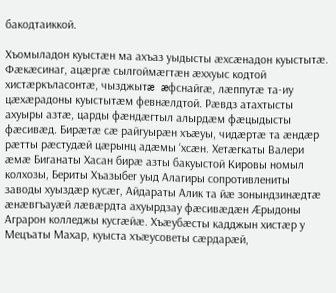бакодтаиккой.

Хъомыладон куыстæн ма ахъаз уыдысты æхсæнадон куыстытæ. Фæкæсинаг, ацæргæ сылгоймæгтæн æххуыс кодтой хистæркъласонтæ, чызджытæ æфснайгæ, лæппутæ та-иу цæхæрадоны куыстытæм февнæлдтой. Рæвдз атахтысты ахуыры азтæ, царды фæндæгтыл алырдæм фæцыдысты фæсивæд. Бирæтæ сæ райгуырæн хъæуы, чидæртæ та æндæр рæтты рæстудæй цæрынц адæмы ‘хсæн. Хетæгкаты Валери æмæ Биганаты Хасан бирæ азты бакуыстой Кировы номыл колхозы, Бериты Хъазыбег уыд Алагиры сопротивлениты заводы хуыздæр кусæг, Айдараты Алик та йæ зонындзинæдтæ æнæвгъауæй лæвæрдта ахуырдзау фæсивæдæн Æрыдоны Аграрон колледжы кусгæйæ. Хъæубæсты кадджын хистæр у Мецъаты Махар, куыста хъæусоветы сæрдарæй,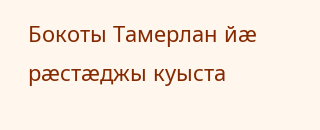Бокоты Тамерлан йæ рæстæджы куыста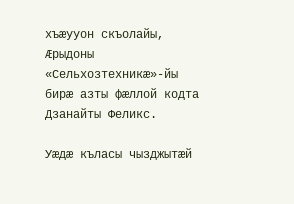хъæууон скъолайы, Æрыдоны «Сельхозтехникæ»-йы бирæ азты фæллой кодта Дзанайты Феликс.

Уæдæ къласы чызджытæй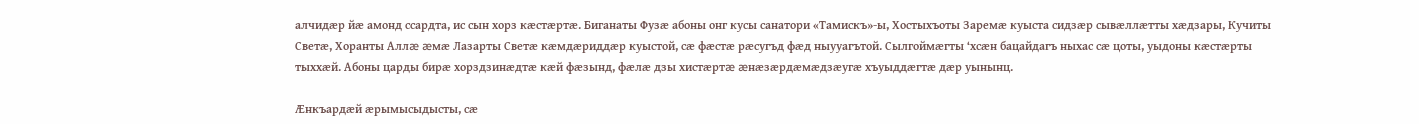алчидæр йæ амонд ссардта, ис сын хорз кæстæртæ. Биганаты Фузæ абоны онг кусы санатори «Тамискъ»-ы, Хостыхъоты Заремæ куыста сидзæр сывæллæтты хæдзары, Кучиты Светæ, Хоранты Аллæ æмæ Лазарты Светæ кæмдæриддæр куыстой, сæ фæстæ рæсугъд фæд ныууагътой. Сылгоймæгты ‘хсæн бацайдагъ ныхас сæ цоты, уыдоны кæстæрты тыххæй. Абоны царды бирæ хорздзинæдтæ кæй фæзынд, фæлæ дзы хистæртæ æнæзæрдæмæдзæугæ хъуыддæгтæ дæр уынынц.

Æнкъардæй æрымысыдысты, сæ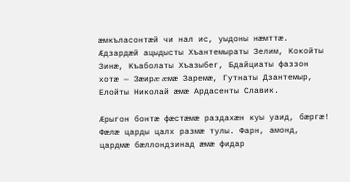æмкъласонтæй чи нал ис, уыдоны нæмттæ. Æдзардæй ацыдысты Хъантемыраты Зелим, Кокойты Зинæ, Къаболаты Хъазыбег, Бдайциаты фаззон хотæ — Зæирæ æмæ Заремæ, Гутнаты Дзантемыр, Елойты Николай æмæ Ардасенты Славик.

Æрыгон бонтæ фæстæмæ раздахæн куы уаид, бæргæ! Фæлæ царды цалх размæ тулы. Фарн, амонд, цардмæ бæллондзинад æмæ фидар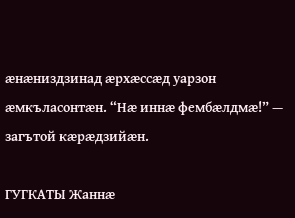æнæниздзинад æрхæссæд уарзон æмкъласонтæн. “Нæ иннæ фембæлдмæ!” — загътой кæрæдзийæн.

ГУГКАТЫ Жаннæ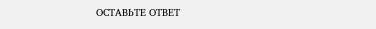ОСТАВЬТЕ ОТВЕТ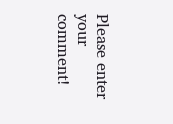Please enter your comment!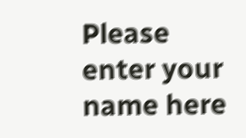Please enter your name here